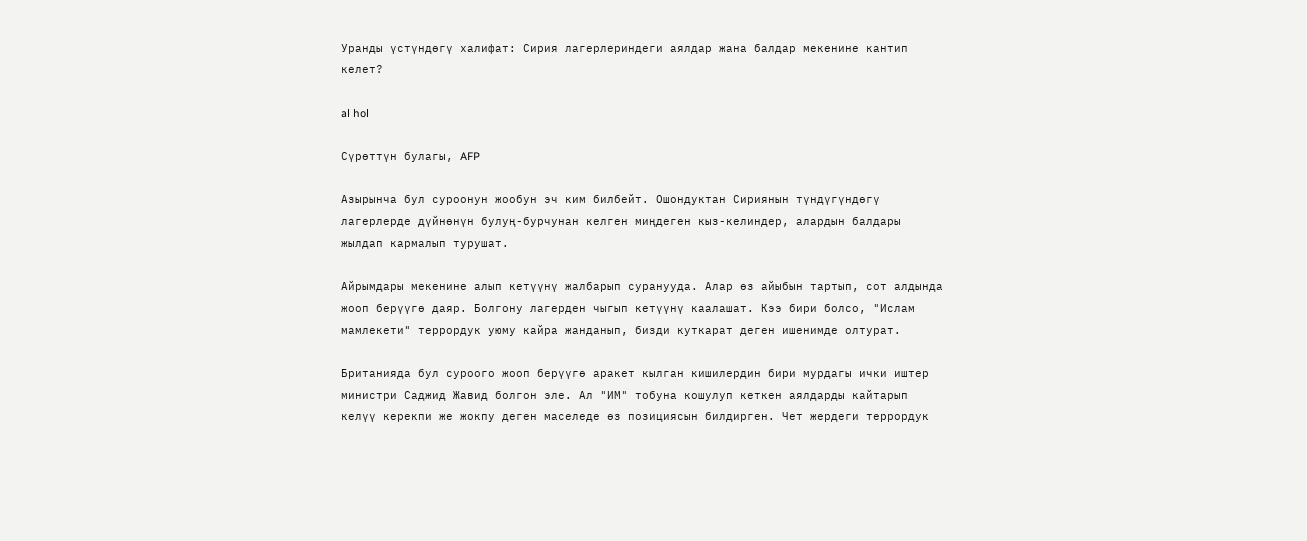Уранды үстүндөгү халифат: Сирия лагерлериндеги аялдар жана балдар мекенине кантип келет?

al hol

Сүрөттүн булагы, AFP

Азырынча бул суроонун жообун эч ким билбейт. Ошондуктан Сириянын түндүгүндөгү лагерлерде дүйнөнүн булуң-бурчунан келген миңдеген кыз-келиндер, алардын балдары жылдап кармалып турушат.

Айрымдары мекенине алып кетүүнү жалбарып суранууда. Алар өз айыбын тартып, сот алдында жооп берүүгө даяр. Болгону лагерден чыгып кетүүнү каалашат. Кээ бири болсо, "Ислам мамлекети" террордук уюму кайра жанданып, бизди куткарат деген ишенимде олтурат.

Британияда бул суроого жооп берүүгө аракет кылган кишилердин бири мурдагы ички иштер министри Саджид Жавид болгон эле. Ал "ИМ" тобуна кошулуп кеткен аялдарды кайтарып келүү керекпи же жокпу деген маселеде өз позициясын билдирген. Чет жердеги террордук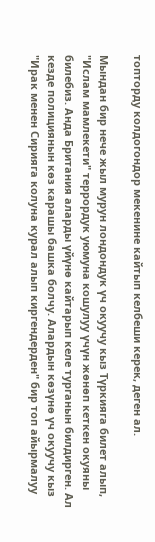топторду колдогондор мекенине кайтып келбеши керек, деген ал.

Мындан бир нече жыл мурун лондондук үч окуучу кыз Түркияга билет алып, "Ислам мамлекети" террордук уюмуна кошулуу үчүн жөнөп кеткен окуяны билебиз. Анда Британия аларды үйүнө кайтарып келе турганын билдирген. Ал кезде полициянын көз карашы башка болчу. Алардын көзүнө үч окуучу кыз "Ирак менен Сирияга колуна курал алып киргендерден" бир топ айырмалуу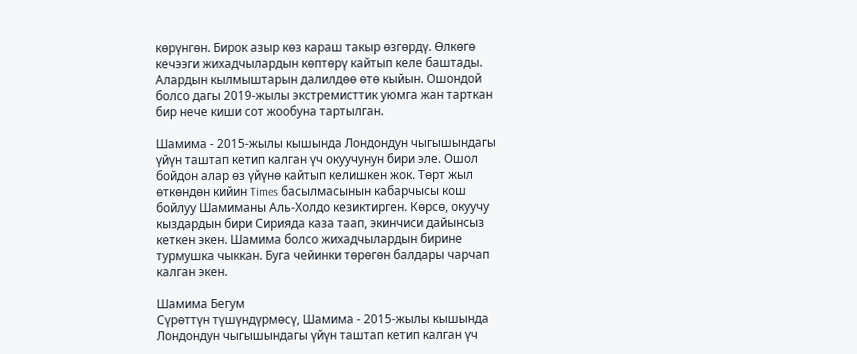көрүнгөн. Бирок азыр көз караш такыр өзгөрдү. Өлкөгө кечээги жихадчылардын көптөрү кайтып келе баштады. Алардын кылмыштарын далилдөө өтө кыйын. Ошондой болсо дагы 2019-жылы экстремисттик уюмга жан тарткан бир нече киши сот жообуна тартылган.

Шамима - 2015-жылы кышында Лондондун чыгышындагы үйүн таштап кетип калган үч окуучунун бири эле. Ошол бойдон алар өз үйүнө кайтып келишкен жок. Төрт жыл өткөндөн кийин Times басылмасынын кабарчысы кош бойлуу Шамиманы Аль-Холдо кезиктирген. Көрсө, окуучу кыздардын бири Сирияда каза таап, экинчиси дайынсыз кеткен экен. Шамима болсо жихадчылардын бирине турмушка чыккан. Буга чейинки төрөгөн балдары чарчап калган экен.

Шамима Бегум
Сүрөттүн түшүндүрмөсү, Шамима - 2015-жылы кышында Лондондун чыгышындагы үйүн таштап кетип калган үч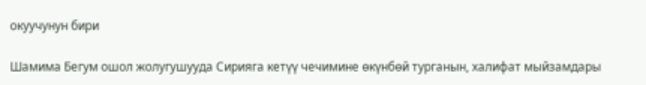окуучунун бири

Шамима Бегум ошол жолугушууда Сирияга кетүү чечимине өкүнбөй турганын, халифат мыйзамдары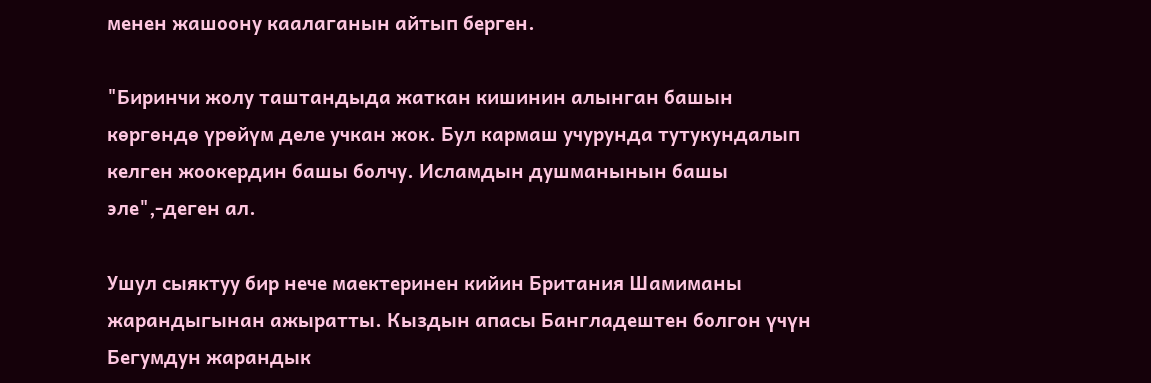менен жашоону каалаганын айтып берген.

"Биринчи жолу таштандыда жаткан кишинин алынган башын көргөндө үрөйүм деле учкан жок. Бул кармаш учурунда тутукундалып келген жоокердин башы болчу. Исламдын душманынын башы эле",-деген ал.

Ушул сыяктуу бир нече маектеринен кийин Британия Шамиманы жарандыгынан ажыратты. Кыздын апасы Бангладештен болгон үчүн Бегумдун жарандык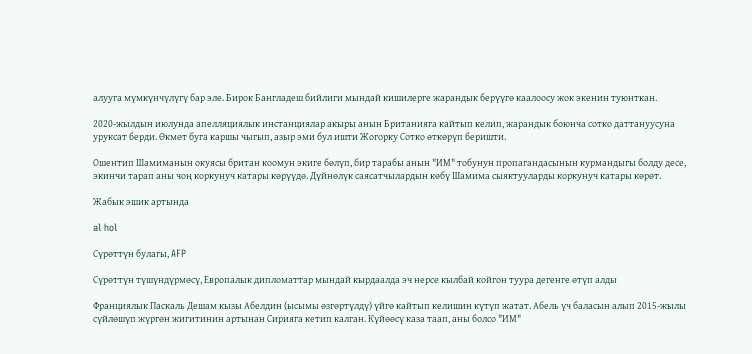алууга мүмкүнчүлүгү бар эле. Бирок Бангладеш бийлиги мындай кишилерге жарандык берүүгө каалоосу жок экенин туюнткан.

2020-жылдын июлунда апелляциялык инстанциялар акыры анын Британияга кайтып келип, жарандык боюнча сотко даттануусуна уруксат берди. Өкмөт буга каршы чыгып, азыр эми бул ишти Жогорку Сотко өткөрүп беришти.

Ошентип Шамиманын окуясы британ коомун экиге бөлүп, бир тарабы анын "ИМ" тобунун пропагандасынын курмандыгы болду десе, экинчи тарап аны чоң коркунуч катары көрүүдө. Дүйнөлүк саясатчылардын көбү Шамима сыяктууларды коркунуч катары көрөт.

Жабык эшик артында

al hol

Сүрөттүн булагы, AFP

Сүрөттүн түшүндүрмөсү, Европалык дипломаттар мындай кырдаалда эч нерсе кылбай койгон туура дегенге өтүп алды

Франциялык Паскаль Дешам кызы Абелдин (ысымы өзгөртүлдү) үйгө кайтып келишин күтүп жатат. Абель үч баласын алып 2015-жылы сүйлөшүп жүргөн жигитинин артынан Сирияга кетип калган. Күйөөсү каза таап, аны болсо "ИМ"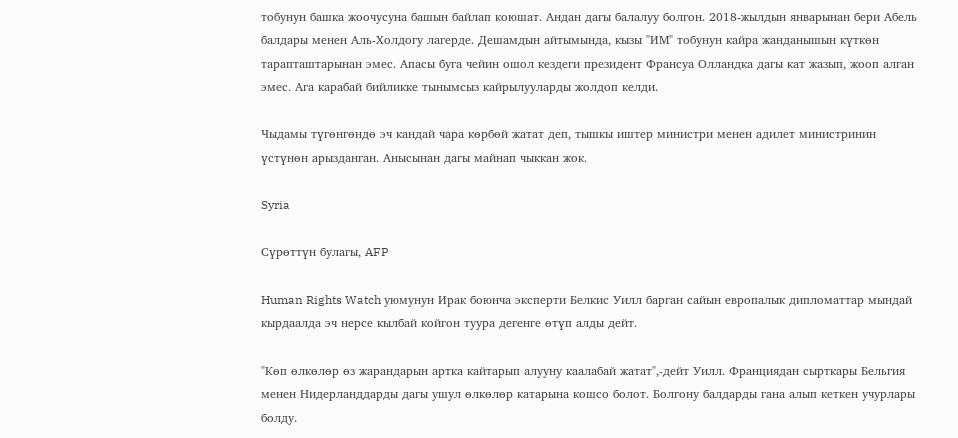тобунун башка жоочусуна башын байлап коюшат. Андан дагы балалуу болгон. 2018-жылдын январынан бери Абель балдары менен Аль-Холдогу лагерде. Дешамдын айтымында, кызы "ИМ" тобунун кайра жанданышын күткөн тарапташтарынан эмес. Апасы буга чейин ошол кездеги президент Франсуа Олландка дагы кат жазып, жооп алган эмес. Ага карабай бийликке тынымсыз кайрылууларды жолдоп келди.

Чыдамы түгөнгөндө эч кандай чара көрбөй жатат деп, тышкы иштер министри менен адилет министринин үстүнөн арызданган. Анысынан дагы майнап чыккан жок.

Syria

Сүрөттүн булагы, AFP

Human Rights Watch уюмунун Ирак боюнча эксперти Белкис Уилл барган сайын европалык дипломаттар мындай кырдаалда эч нерсе кылбай койгон туура дегенге өтүп алды дейт.

"Көп өлкөлөр өз жарандарын артка кайтарып алууну каалабай жатат",-дейт Уилл. Франциядан сырткары Бельгия менен Нидерланддарды дагы ушул өлкөлөр катарына кошсо болот. Болгону балдарды гана алып кеткен учурлары болду.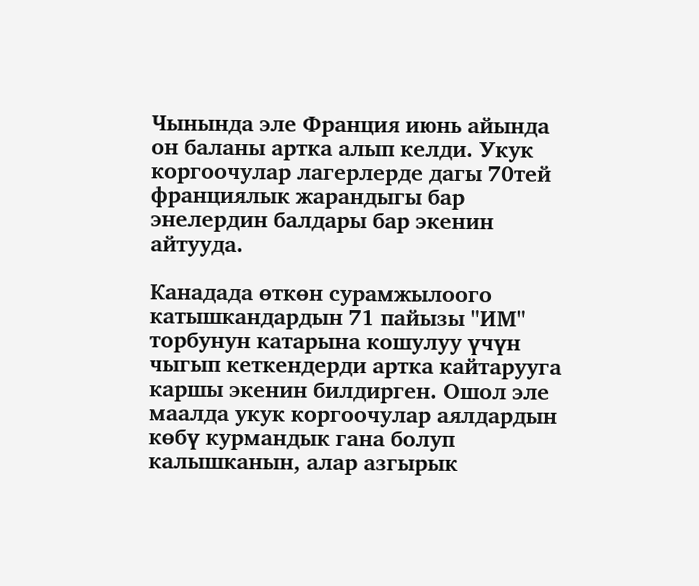Чынында эле Франция июнь айында он баланы артка алып келди. Укук коргоочулар лагерлерде дагы 70тей франциялык жарандыгы бар энелердин балдары бар экенин айтууда.

Канадада өткөн сурамжылоого катышкандардын 71 пайызы "ИМ" торбунун катарына кошулуу үчүн чыгып кеткендерди артка кайтарууга каршы экенин билдирген. Ошол эле маалда укук коргоочулар аялдардын көбү курмандык гана болуп калышканын, алар азгырык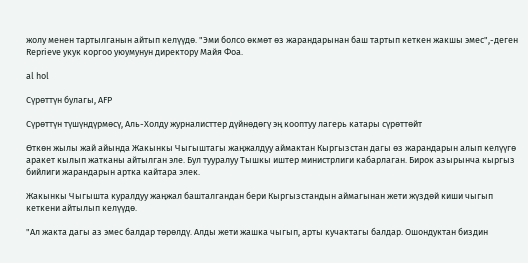жолу менен тартылганын айтып келүүдө. "Эми болсо өкмөт өз жарандарынан баш тартып кеткен жакшы эмес",-деген Reprieve укук коргоо уюумунун директору Майя Фоа.

al hol

Сүрөттүн булагы, AFP

Сүрөттүн түшүндүрмөсү, Аль-Холду журналисттер дүйнөдөгү эң кооптуу лагерь катары сүрөттөйт

Өткөн жылы жай айында Жакынкы Чыгыштагы жаңжалдуу аймактан Кыргызстан дагы өз жарандарын алып келүүгө аракет кылып жатканы айтылган эле. Бул тууралуу Тышкы иштер министрлиги кабарлаган. Бирок азырынча кыргыз бийлиги жарандарын артка кайтара элек.

Жакынкы Чыгышта куралдуу жаңжал башталгандан бери Кыргызстандын аймагынан жети жүздөй киши чыгып кеткени айтылып келүүдө.

"Ал жакта дагы аз эмес балдар төрөлдү. Алды жети жашка чыгып, арты кучактагы балдар. Ошондуктан биздин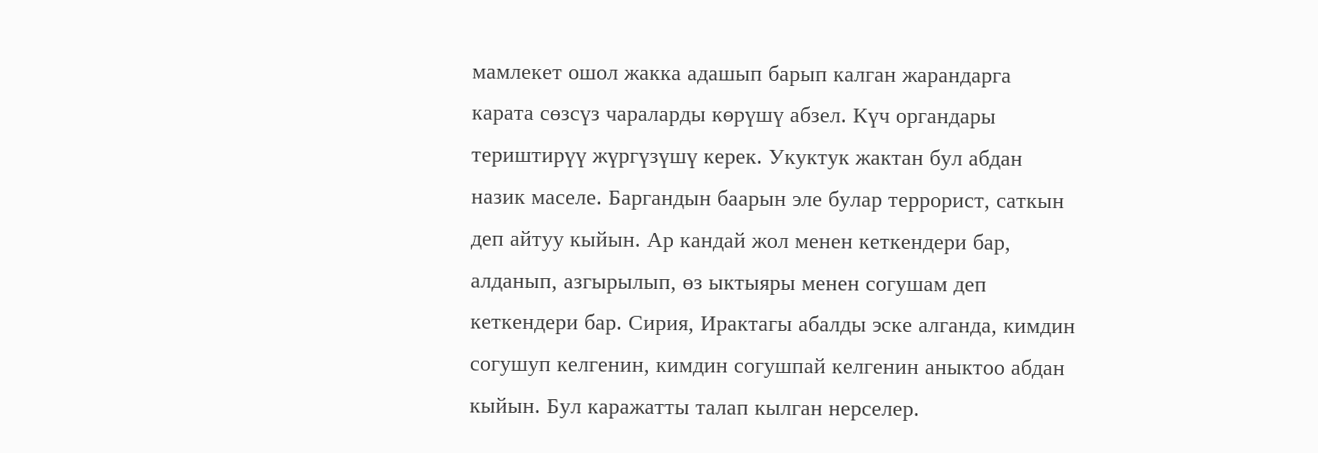мамлекет ошол жакка адашып барып калган жарандарга карата сөзсүз чараларды көрүшү абзел. Күч органдары териштирүү жүргүзүшү керек. Укуктук жактан бул абдан назик маселе. Баргандын баарын эле булар террорист, саткын деп айтуу кыйын. Ар кандай жол менен кеткендери бар, алданып, азгырылып, өз ыктыяры менен согушам деп кеткендери бар. Сирия, Ирактагы абалды эске алганда, кимдин согушуп келгенин, кимдин согушпай келгенин аныктоо абдан кыйын. Бул каражатты талап кылган нерселер.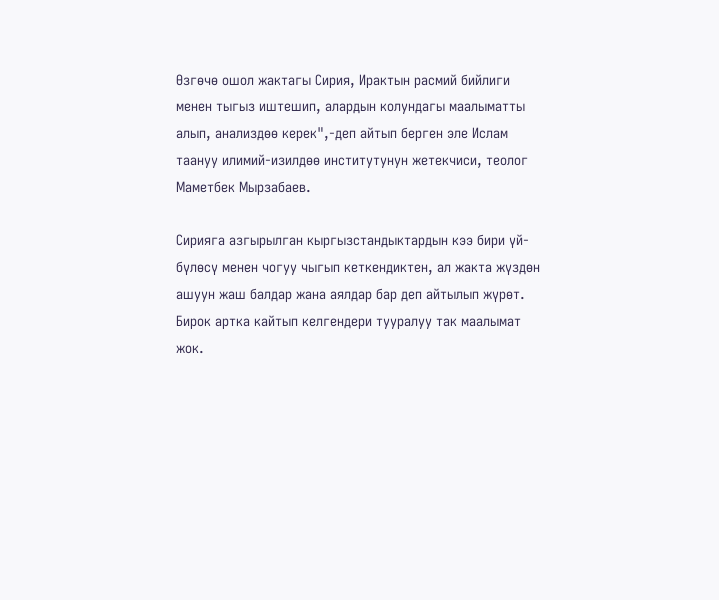Өзгөчө ошол жактагы Сирия, Ирактын расмий бийлиги менен тыгыз иштешип, алардын колундагы маалыматты алып, анализдөө керек",-деп айтып берген эле Ислам таануу илимий-изилдөө институтунун жетекчиси, теолог Маметбек Мырзабаев.

Сирияга азгырылган кыргызстандыктардын кээ бири үй-бүлөсү менен чогуу чыгып кеткендиктен, ал жакта жүздөн ашуун жаш балдар жана аялдар бар деп айтылып жүрөт. Бирок артка кайтып келгендери тууралуу так маалымат жок.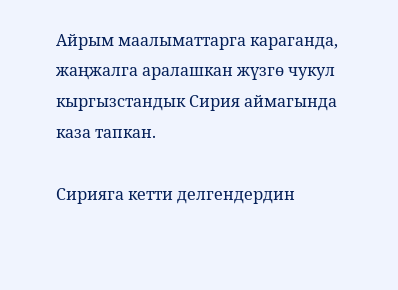Айрым маалыматтарга караганда, жаңжалга аралашкан жүзгө чукул кыргызстандык Сирия аймагында каза тапкан.

Сирияга кетти делгендердин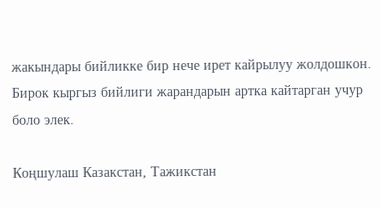жакындары бийликке бир нече ирет кайрылуу жолдошкон. Бирок кыргыз бийлиги жарандарын артка кайтарган учур боло элек.

Коңшулаш Казакстан, Тажикстан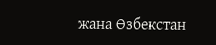жана Өзбекстан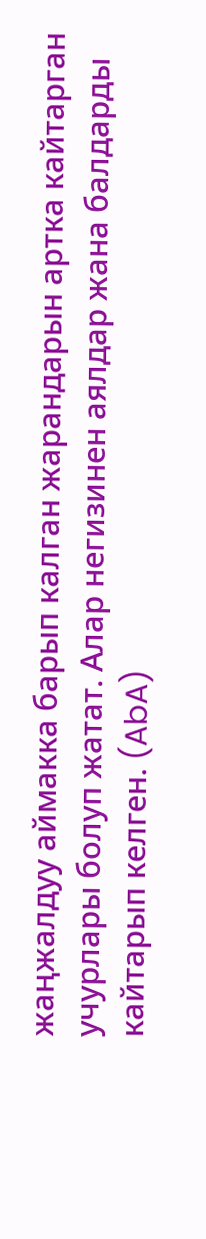жаңжалдуу аймакка барып калган жарандарын артка кайтарган учурлары болуп жатат. Алар негизинен аялдар жана балдарды кайтарып келген. (AbA)